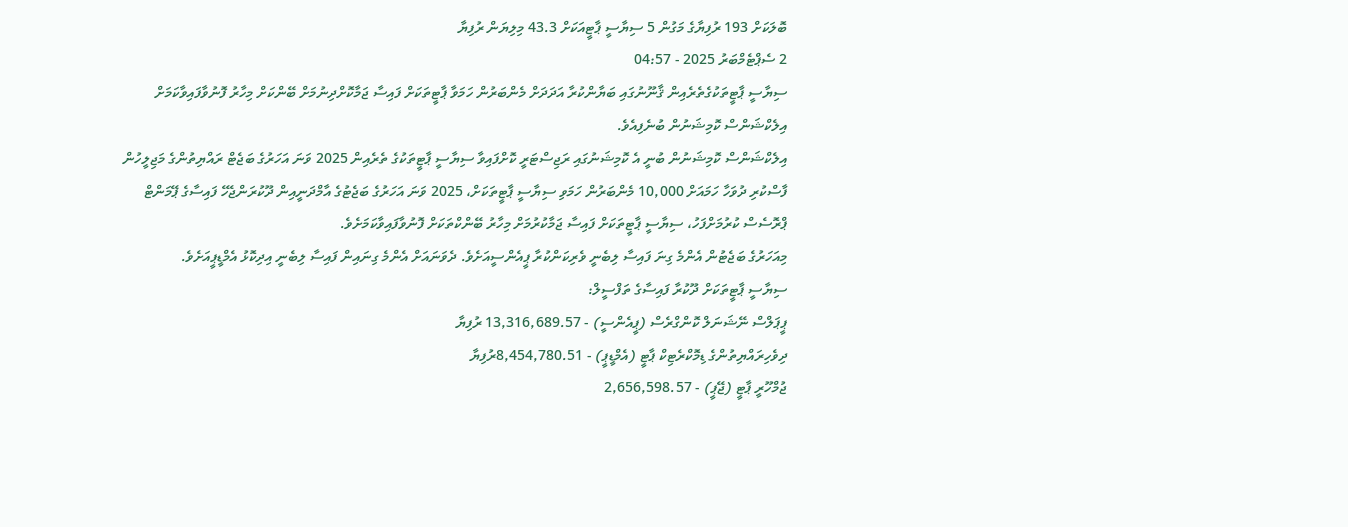ބޮލަކަށް 193 ރުފިޔާގެ މަގުން 5 ސިޔާސީ ޕާޓީއަކަށް 43.3 މިލިޔަން ރުފިޔާ
2 ސެޕްޓެމްބަރު 2025 - 04:57
ސިޔާސީ ޕާޓީތަކުގެތެރެއިން ޤާނޫނުގައި ބަޔާންކުރާ އަދަދަށް މެންބަރުން ހަމަވާ ޕާޓީތަކަށް ފައިސާ ޖަމާކޮށްދިނުމަށް ބޭންކަށް މިހާރު ފޮނުވާފައިވާކަމަށް އިލެކްޝަންސް ކޮމިޝަނުން ބުނެފިއެވެ.
އިލެކްޝަންސް ކޮމިޝަނުން ބުނީ އެ ކޮމިޝަނުގައި ރަޖިސްޓަރީ ކޮށްފައިވާ ސިޔާސީ ޕާޓީތަކުގެ ތެރެއިން 2025 ވަނަ އަހަރުގެ ބަޖެޓް ރައްޔިތުންގެ މަޖިލީހުން ފާސްކުރި ދުވަހާ ހަމައަށް 10,000 މެންބަރުން ހަމަވި ސިޔާސީ ޕާޓީތަކަށް، 2025 ވަނަ އަހަރުގެ ބަޖެޓުގެ އާމްދަނީއިން ދޫކުރަންޖެހޭ ފައިސާގެ ޕޭމަންޓް ޕްރޮސެސް ކުރުމަށްފަހު، ސިޔާސީ ޕާޓީތަކަށް ފައިސާ ޖަމާކުރުމަށް މިހާރު ބޭންކްތަކަށް ފޮނުވާފައިވާކަމަށެވެ.
މިއަހަރުގެ ބަޖެޓުން އެންމެ ގިނަ ފައިސާ ލިބެނީ ވެރިކަންކުރާ ޕީއެންސީއަށެވެ. ދެވަނައަށް އެންމެ ގިނައިން ފައިސާ ލިބެނީ އިދިކޮޅު އެމްޑީޕީއަށެވެ.
ސިޔާސީ ޕާޓީތަކަށް ދޫކުރާ ފައިސާގެ ތަފްސީލް:
ޕީޕަލްސް ނޭޝަނަލް ކޮންގްރެސް (ޕީއެންސީ) - 13,316,689.57 ރުފިޔާ
ދިވެހިރައްޔިތުންގެ ޑިމޮކްރެޓިކް ޕާޓީ (އެމްޑީޕީ) - 8,454,780.51ރުފިޔާ
ޖުމްހޫރީ ޕާޓީ (ޖޭޕީ) - 2,656,598.57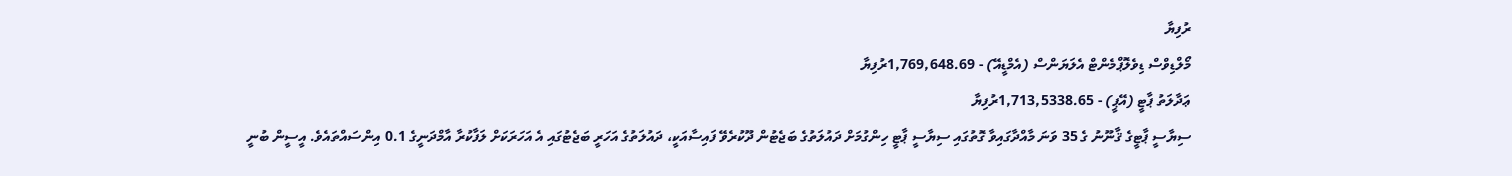ރުފިޔާ
މޯލްޑިވްސް ޑިވެލޮޕްމެންޓް އެލަޔަންސް (އެމްޑީއޭ) - 1,769,648.69ރުފިޔާ
ޢަދާލަތު ޕާޓީ (އޭޕީ) - 1,713,5338.65ރުފިޔާ
ސިޔާސީ ޕާޓީގެ ޤާނޫނު ގެ 35 ވަނަ މާއްދާގައިވާ ގޮތުގައި ސިޔާސީ ޕާޓީ ހިންގުމަށް ދައުލަތުގެ ބަޖެޓުން ދޫކުރެވޭ ފައިސާއަކީ، ދައުލަތުގެ އަހަރީ ބަޖެޓުގައި އެ އަހަރަކަށް ލަފާކުރާ އާމްދަނީގެ 0.1 އިންސައްތައެވެ. އީސީން ބުނީ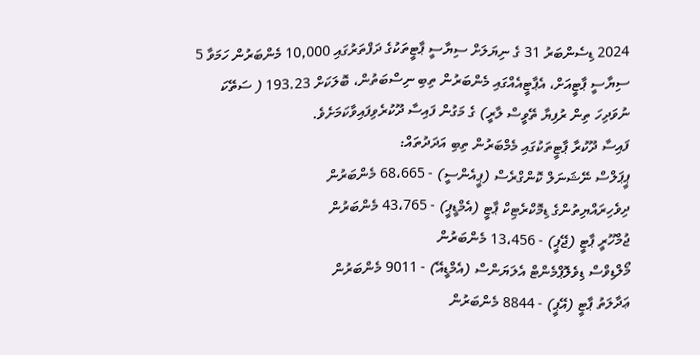2024 ޑިސެންބަރު 31 ގެ ނިޔަލަށް ސިޔާސީ ޕާޓީތަކުގެ ދަފްތަރުގައި 10,000 މެންބަރުން ހަމަވާ 5 ސިޔާސީ ޕާޓީއަށް، އެޕާޓީއެއްގައި މެންބަރުން ތިބި ނިސްބަތުން، ބޮލަކަށް 193.23 ( ސަތޭކަ ނުވަދިހަ ތިން ރުފިޔާ ތޭވީސް ލާރީ) ގެ މަގުން ފައިސާ ދޫކުރެވިފައިވާކަމަށެވެ.
ފައިސާ ދޫކުރާ ޕާޓީތަކުގައި މެމްބަރުން ތިބި އަދަދުތައް:
ޕީޕަލްސް ނޭޝަނަލް ކޮންގްރެސް (ޕީއެންސީ) - 68،665 މެންބަރުން
ދިވެހިރައްޔިތުންގެ ޑިމޮކްރެޓިކް ޕާޓީ (އެމްޑީޕީ) - 43،765 މެންބަރުން
ޖުމްހޫރީ ޕާޓީ (ޖޭޕީ) - 13،456 މެންބަރުން
މޯލްޑިވްސް ޑިވެލޮޕްމެންޓް އެލަޔަންސް (އެމްޑީއޭ) - 9011 މެންބަރުން
ޢަދާލަތު ޕާޓީ (އޭޕީ) - 8844 މެންބަރުން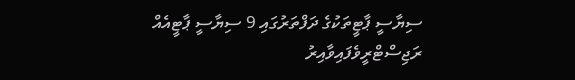ސިޔާސީ ޕާޓީތަކުގެ ދަފްތަރުގައި 9 ސިޔާސީ ޕާޓީއެއް ރަޖިސްޓްރީވެފައިވާއިރު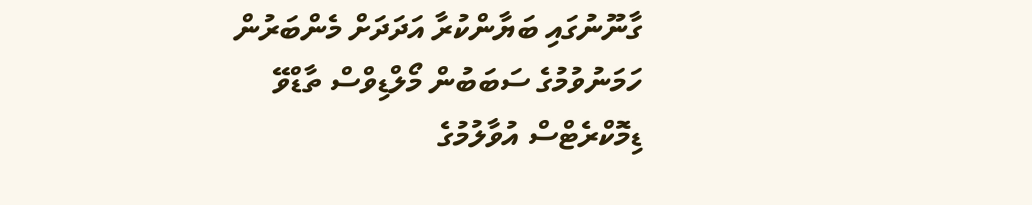ގާނޫނުގައި ބަޔާންކުރާ އަދަދަށް މެންބަރުން ހަމަނުވުމުގެ ސަބަބުން މޯލްޑިވްސް ތާޑްވޭ ޑިމޮކްރެޓްސް އުވާލުމުގެ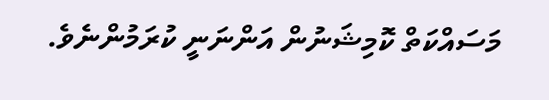މަސައްކަތް ކޮމިޝަނުން އަންނަނީ ކުރަމުންނެވެ.